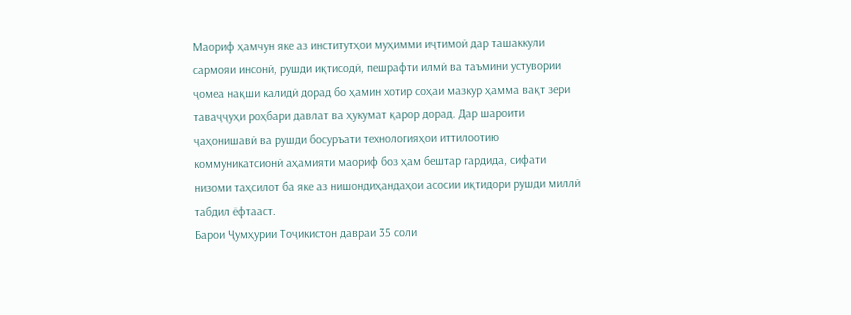Маориф ҳамчун яке аз институтҳои муҳимми иҷтимоӣ дар ташаккули сармояи инсонӣ, рушди иқтисодӣ, пешрафти илмӣ ва таъмини устувории ҷомеа нақши калидӣ дорад бо ҳамин хотир соҳаи мазкур ҳамма вақт зери таваҷҷуҳи роҳбари давлат ва ҳукумат қарор дорад. Дар шароити ҷаҳонишавӣ ва рушди босуръати технологияҳои иттилоотию коммуникатсионӣ аҳамияти маориф боз ҳам бештар гардида, сифати низоми таҳсилот ба яке аз нишондиҳандаҳои асосии иқтидори рушди миллӣ табдил ёфтааст.
Барои Ҷумҳурии Тоҷикистон давраи 35 соли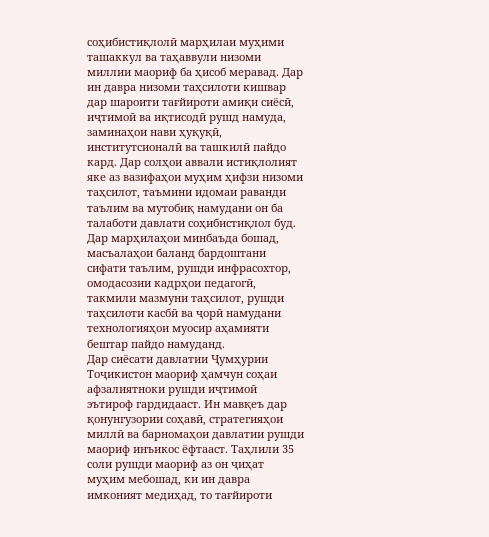соҳибистиқлолӣ марҳилаи муҳими ташаккул ва таҳаввули низоми миллии маориф ба ҳисоб меравад. Дар ин давра низоми таҳсилоти кишвар дар шароити тағйироти амиқи сиёсӣ, иҷтимоӣ ва иқтисодӣ рушд намуда, заминаҳои нави ҳуқуқӣ, институтсионалӣ ва ташкилӣ пайдо кард. Дар солҳои аввали истиқлолият яке аз вазифаҳои муҳим ҳифзи низоми таҳсилот, таъмини идомаи раванди таълим ва мутобиқ намудани он ба талаботи давлати соҳибистиқлол буд. Дар марҳилаҳои минбаъда бошад, масъалаҳои баланд бардоштани сифати таълим, рушди инфрасохтор, омодасозии кадрҳои педагогӣ, такмили мазмуни таҳсилот, рушди таҳсилоти касбӣ ва ҷорӣ намудани технологияҳои муосир аҳамияти бештар пайдо намуданд.
Дар сиёсати давлатии Ҷумҳурии Тоҷикистон маориф ҳамчун соҳаи афзалиятноки рушди иҷтимоӣ эътироф гардидааст. Ин мавқеъ дар қонунгузории соҳавӣ, стратегияҳои миллӣ ва барномаҳои давлатии рушди маориф инъикос ёфтааст. Таҳлили 35 соли рушди маориф аз он ҷиҳат муҳим мебошад, ки ин давра имконият медиҳад, то тағйироти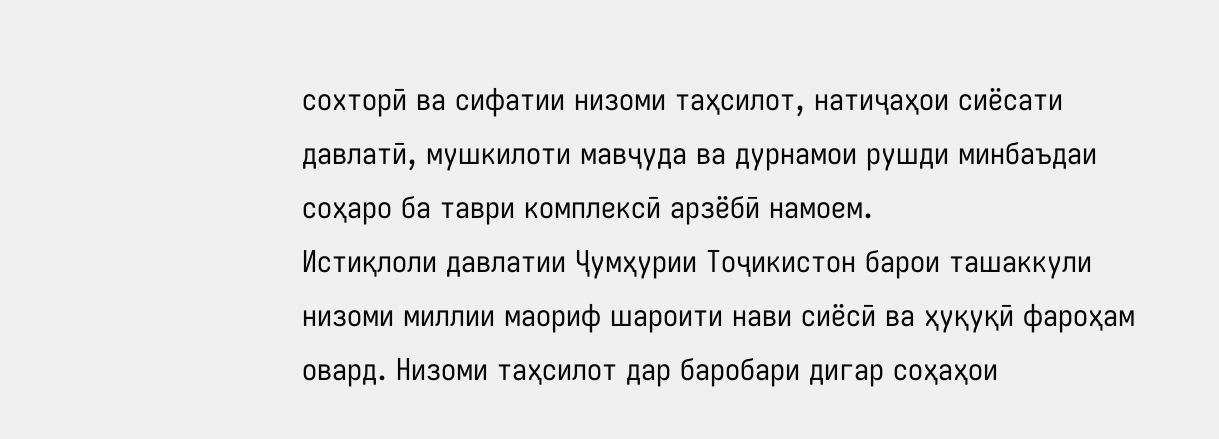сохторӣ ва сифатии низоми таҳсилот, натиҷаҳои сиёсати давлатӣ, мушкилоти мавҷуда ва дурнамои рушди минбаъдаи соҳаро ба таври комплексӣ арзёбӣ намоем.
Истиқлоли давлатии Ҷумҳурии Тоҷикистон барои ташаккули низоми миллии маориф шароити нави сиёсӣ ва ҳуқуқӣ фароҳам овард. Низоми таҳсилот дар баробари дигар соҳаҳои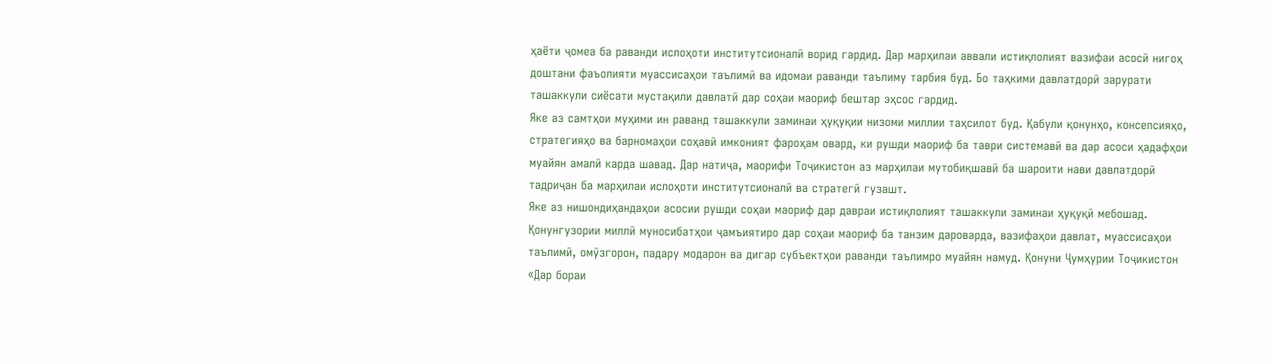ҳаёти ҷомеа ба раванди ислоҳоти институтсионалӣ ворид гардид. Дар марҳилаи аввали истиқлолият вазифаи асосӣ нигоҳ доштани фаъолияти муассисаҳои таълимӣ ва идомаи раванди таълиму тарбия буд. Бо таҳкими давлатдорӣ зарурати ташаккули сиёсати мустақили давлатӣ дар соҳаи маориф бештар эҳсос гардид.
Яке аз самтҳои муҳими ин раванд ташаккули заминаи ҳуқуқии низоми миллии таҳсилот буд. Қабули қонунҳо, консепсияҳо, стратегияҳо ва барномаҳои соҳавӣ имконият фароҳам овард, ки рушди маориф ба таври системавӣ ва дар асоси ҳадафҳои муайян амалӣ карда шавад. Дар натиҷа, маорифи Тоҷикистон аз марҳилаи мутобиқшавӣ ба шароити нави давлатдорӣ тадриҷан ба марҳилаи ислоҳоти институтсионалӣ ва стратегӣ гузашт.
Яке аз нишондиҳандаҳои асосии рушди соҳаи маориф дар давраи истиқлолият ташаккули заминаи ҳуқуқӣ мебошад. Қонунгузории миллӣ муносибатҳои ҷамъиятиро дар соҳаи маориф ба танзим дароварда, вазифаҳои давлат, муассисаҳои таълимӣ, омӯзгорон, падару модарон ва дигар субъектҳои раванди таълимро муайян намуд. Қонуни Ҷумҳурии Тоҷикистон «Дар бораи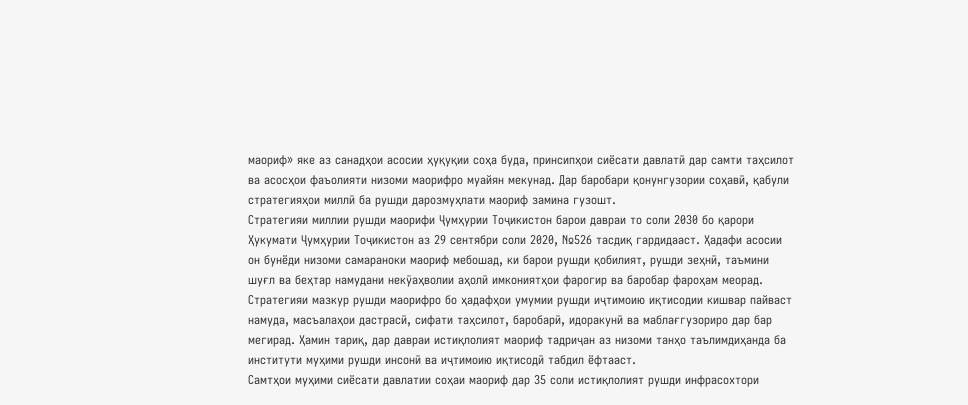маориф» яке аз санадҳои асосии ҳуқуқии соҳа буда, принсипҳои сиёсати давлатӣ дар самти таҳсилот ва асосҳои фаъолияти низоми маорифро муайян мекунад. Дар баробари қонунгузории соҳавӣ, қабули стратегияҳои миллӣ ба рушди дарозмуҳлати маориф замина гузошт.
Стратегияи миллии рушди маорифи Ҷумҳурии Тоҷикистон барои давраи то соли 2030 бо қарори Ҳукумати Ҷумҳурии Тоҷикистон аз 29 сентябри соли 2020, №526 тасдиқ гардидааст. Ҳадафи асосии он бунёди низоми самараноки маориф мебошад, ки барои рушди қобилият, рушди зеҳнӣ, таъмини шуғл ва беҳтар намудани некӯаҳволии аҳолӣ имкониятҳои фарогир ва баробар фароҳам меорад. Стратегияи мазкур рушди маорифро бо ҳадафҳои умумии рушди иҷтимоию иқтисодии кишвар пайваст намуда, масъалаҳои дастрасӣ, сифати таҳсилот, баробарӣ, идоракунӣ ва маблағгузориро дар бар мегирад. Ҳамин тариқ, дар давраи истиқлолият маориф тадриҷан аз низоми танҳо таълимдиҳанда ба институти муҳими рушди инсонӣ ва иҷтимоию иқтисодӣ табдил ёфтааст.
Самтҳои муҳими сиёсати давлатии соҳаи маориф дар 35 соли истиқлолият рушди инфрасохтори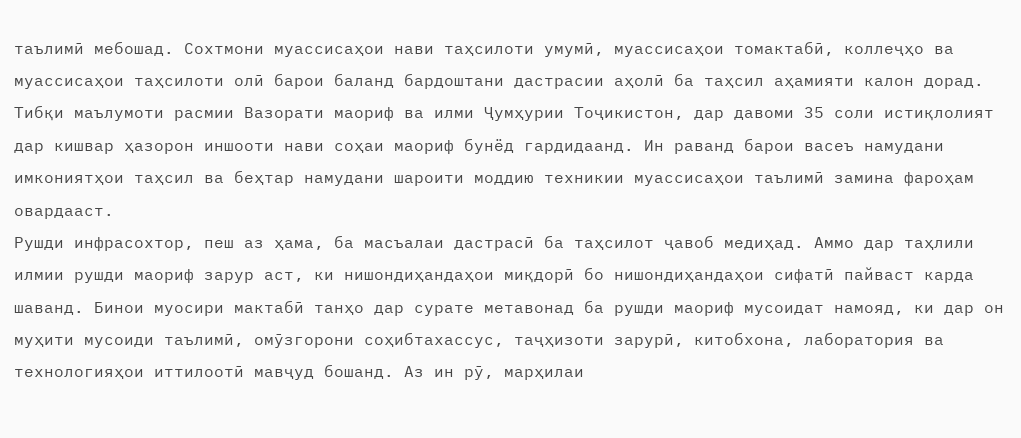таълимӣ мебошад. Сохтмони муассисаҳои нави таҳсилоти умумӣ, муассисаҳои томактабӣ, коллеҷҳо ва муассисаҳои таҳсилоти олӣ барои баланд бардоштани дастрасии аҳолӣ ба таҳсил аҳамияти калон дорад. Тибқи маълумоти расмии Вазорати маориф ва илми Ҷумҳурии Тоҷикистон, дар давоми 35 соли истиқлолият дар кишвар ҳазорон иншооти нави соҳаи маориф бунёд гардидаанд. Ин раванд барои васеъ намудани имкониятҳои таҳсил ва беҳтар намудани шароити моддию техникии муассисаҳои таълимӣ замина фароҳам овардааст.
Рушди инфрасохтор, пеш аз ҳама, ба масъалаи дастрасӣ ба таҳсилот ҷавоб медиҳад. Аммо дар таҳлили илмии рушди маориф зарур аст, ки нишондиҳандаҳои миқдорӣ бо нишондиҳандаҳои сифатӣ пайваст карда шаванд. Бинои муосири мактабӣ танҳо дар сурате метавонад ба рушди маориф мусоидат намояд, ки дар он муҳити мусоиди таълимӣ, омӯзгорони соҳибтахассус, таҷҳизоти зарурӣ, китобхона, лаборатория ва технологияҳои иттилоотӣ мавҷуд бошанд. Аз ин рӯ, марҳилаи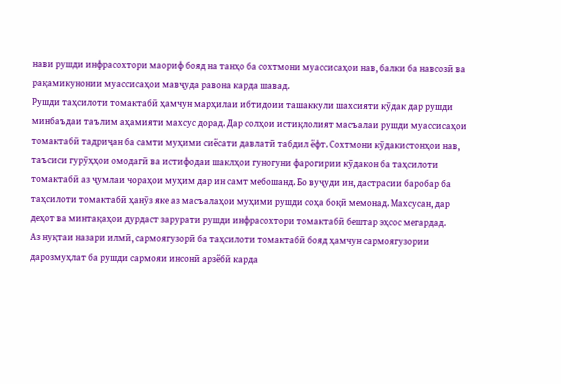нави рушди инфрасохтори маориф бояд на танҳо ба сохтмони муассисаҳои нав, балки ба навсозӣ ва рақамикунонии муассисаҳои мавҷуда равона карда шавад.
Рушди таҳсилоти томактабӣ ҳамчун марҳилаи ибтидоии ташаккули шахсияти кӯдак дар рушди минбаъдаи таълим аҳамияти махсус дорад. Дар солҳои истиқлолият масъалаи рушди муассисаҳои томактабӣ тадриҷан ба самти муҳими сиёсати давлатӣ табдил ёфт. Сохтмони кӯдакистонҳои нав, таъсиси гурӯҳҳои омодагӣ ва истифодаи шаклҳои гуногуни фарогирии кӯдакон ба таҳсилоти томактабӣ аз ҷумлаи чораҳои муҳим дар ин самт мебошанд. Бо вуҷуди ин, дастрасии баробар ба таҳсилоти томактабӣ ҳанӯз яке аз масъалаҳои муҳими рушди соҳа боқӣ мемонад. Махсусан, дар деҳот ва минтақаҳои дурдаст зарурати рушди инфрасохтори томактабӣ бештар эҳсос мегардад.
Аз нуқтаи назари илмӣ, сармоягузорӣ ба таҳсилоти томактабӣ бояд ҳамчун сармоягузории дарозмуҳлат ба рушди сармояи инсонӣ арзёбӣ карда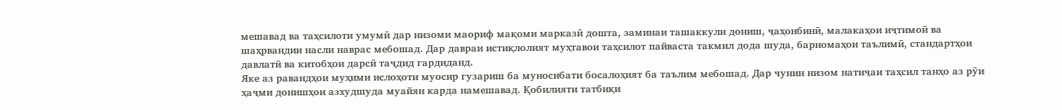мешавад ва таҳсилоти умумӣ дар низоми маориф мақоми марказӣ дошта, заминаи ташаккули дониш, ҷаҳонбинӣ, малакаҳои иҷтимоӣ ва шаҳрвандии насли наврас мебошад. Дар давраи истиқлолият муҳтавои таҳсилот пайваста такмил дода шуда, барномаҳои таълимӣ, стандартҳои давлатӣ ва китобҳои дарсӣ таҷдид гардиданд.
Яке аз равандҳои муҳими ислоҳоти муосир гузариш ба муносибати босалоҳият ба таълим мебошад. Дар чунин низом натиҷаи таҳсил танҳо аз рӯи ҳаҷми донишҳои азхудшуда муайян карда намешавад. Қобилияти татбиқи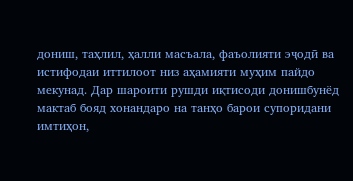дониш, таҳлил, ҳалли масъала, фаъолияти эҷодӣ ва истифодаи иттилоот низ аҳамияти муҳим пайдо мекунад. Дар шароити рушди иқтисоди донишбунёд мактаб бояд хонандаро на танҳо барои супоридани имтиҳон,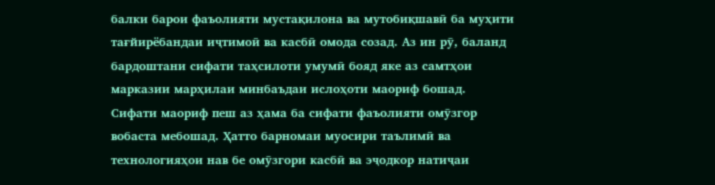балки барои фаъолияти мустақилона ва мутобиқшавӣ ба муҳити тағйирёбандаи иҷтимоӣ ва касбӣ омода созад. Аз ин рӯ, баланд бардоштани сифати таҳсилоти умумӣ бояд яке аз самтҳои марказии марҳилаи минбаъдаи ислоҳоти маориф бошад.
Сифати маориф пеш аз ҳама ба сифати фаъолияти омӯзгор вобаста мебошад. Ҳатто барномаи муосири таълимӣ ва технологияҳои нав бе омӯзгори касбӣ ва эҷодкор натиҷаи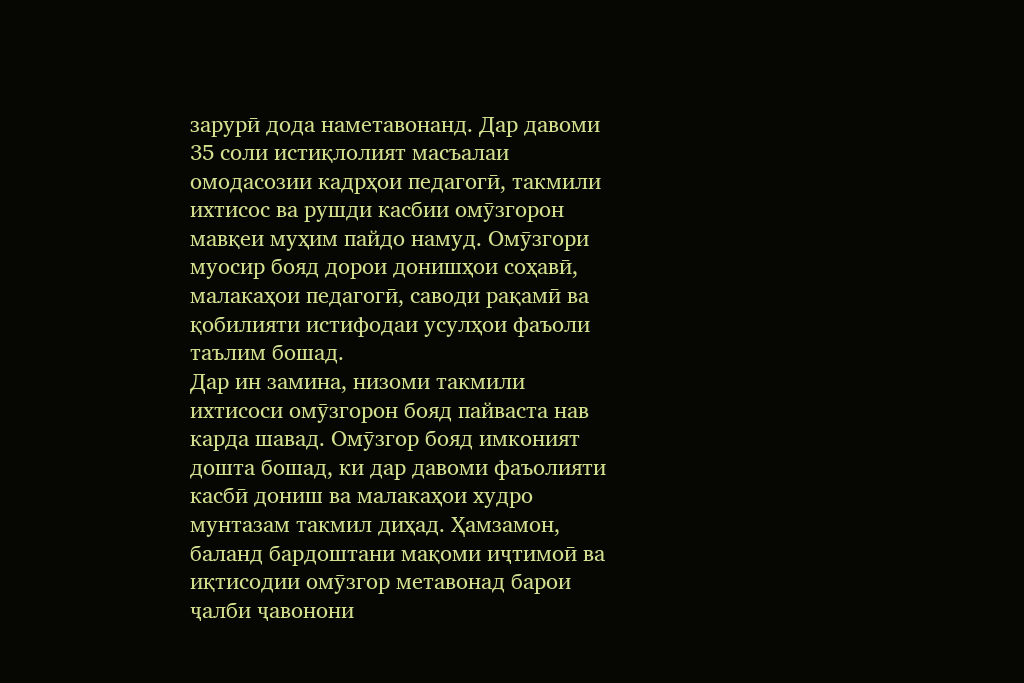зарурӣ дода наметавонанд. Дар давоми 35 соли истиқлолият масъалаи омодасозии кадрҳои педагогӣ, такмили ихтисос ва рушди касбии омӯзгорон мавқеи муҳим пайдо намуд. Омӯзгори муосир бояд дорои донишҳои соҳавӣ, малакаҳои педагогӣ, саводи рақамӣ ва қобилияти истифодаи усулҳои фаъоли таълим бошад.
Дар ин замина, низоми такмили ихтисоси омӯзгорон бояд пайваста нав карда шавад. Омӯзгор бояд имконият дошта бошад, ки дар давоми фаъолияти касбӣ дониш ва малакаҳои худро мунтазам такмил диҳад. Ҳамзамон, баланд бардоштани мақоми иҷтимоӣ ва иқтисодии омӯзгор метавонад барои ҷалби ҷавонони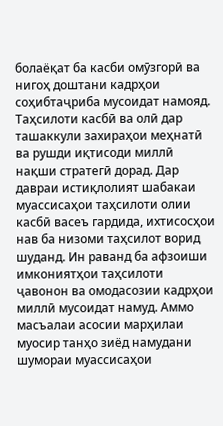болаёқат ба касби омӯзгорӣ ва нигоҳ доштани кадрҳои соҳибтаҷриба мусоидат намояд.
Таҳсилоти касбӣ ва олӣ дар ташаккули захираҳои меҳнатӣ ва рушди иқтисоди миллӣ нақши стратегӣ дорад. Дар давраи истиқлолият шабакаи муассисаҳои таҳсилоти олии касбӣ васеъ гардида, ихтисосҳои нав ба низоми таҳсилот ворид шуданд. Ин раванд ба афзоиши имкониятҳои таҳсилоти ҷавонон ва омодасозии кадрҳои миллӣ мусоидат намуд. Аммо масъалаи асосии марҳилаи муосир танҳо зиёд намудани шумораи муассисаҳои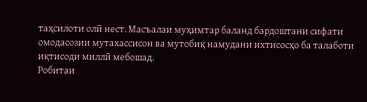таҳсилоти олӣ нест. Масъалаи муҳимтар баланд бардоштани сифати омодасозии мутахассисон ва мутобиқ намудани ихтисосҳо ба талаботи иқтисоди миллӣ мебошад.
Робитаи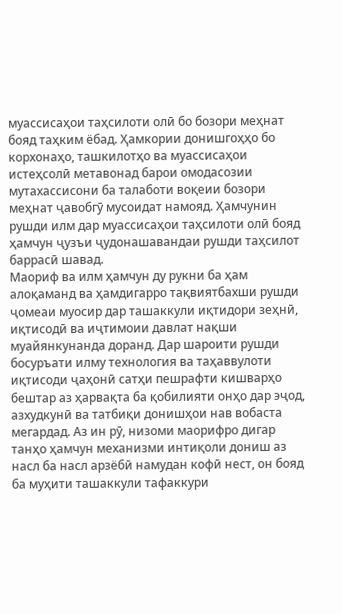муассисаҳои таҳсилоти олӣ бо бозори меҳнат бояд таҳким ёбад. Ҳамкории донишгоҳҳо бо корхонаҳо, ташкилотҳо ва муассисаҳои истеҳсолӣ метавонад барои омодасозии мутахассисони ба талаботи воқеии бозори меҳнат ҷавобгӯ мусоидат намояд. Ҳамчунин рушди илм дар муассисаҳои таҳсилоти олӣ бояд ҳамчун ҷузъи ҷудонашавандаи рушди таҳсилот баррасӣ шавад.
Маориф ва илм ҳамчун ду рукни ба ҳам алоқаманд ва ҳамдигарро тақвиятбахши рушди ҷомеаи муосир дар ташаккули иқтидори зеҳнӣ, иқтисодӣ ва иҷтимоии давлат нақши муайянкунанда доранд. Дар шароити рушди босуръати илму технология ва таҳаввулоти иқтисоди ҷаҳонӣ сатҳи пешрафти кишварҳо бештар аз ҳарвақта ба қобилияти онҳо дар эҷод, азхудкунӣ ва татбиқи донишҳои нав вобаста мегардад. Аз ин рӯ, низоми маорифро дигар танҳо ҳамчун механизми интиқоли дониш аз насл ба насл арзёбӣ намудан кофӣ нест, он бояд ба муҳити ташаккули тафаккури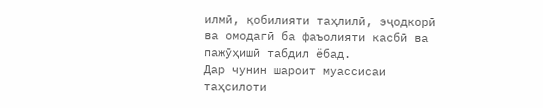илмӣ, қобилияти таҳлилӣ, эҷодкорӣ ва омодагӣ ба фаъолияти касбӣ ва пажӯҳишӣ табдил ёбад.
Дар чунин шароит муассисаи таҳсилоти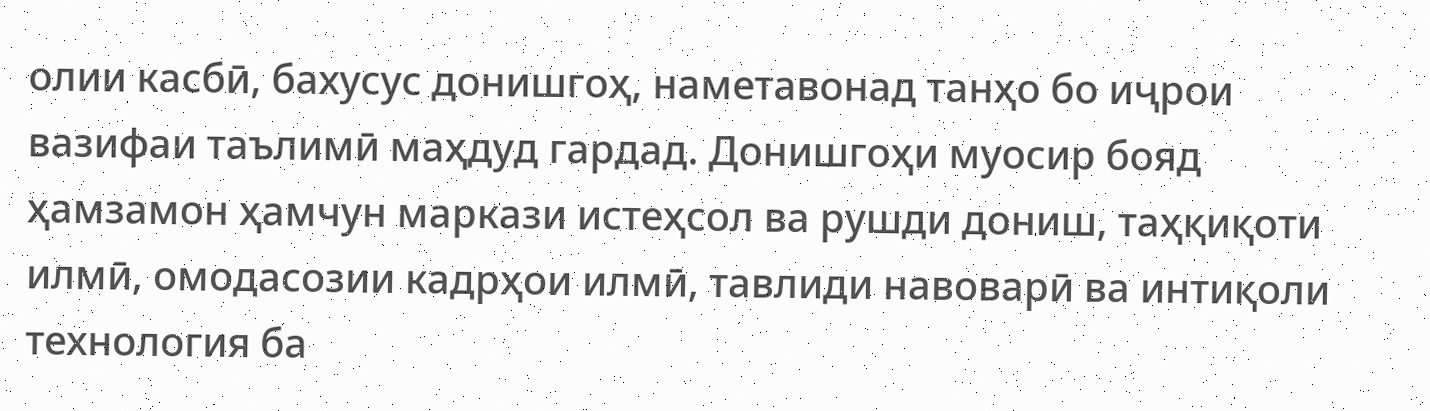олии касбӣ, бахусус донишгоҳ, наметавонад танҳо бо иҷрои вазифаи таълимӣ маҳдуд гардад. Донишгоҳи муосир бояд ҳамзамон ҳамчун маркази истеҳсол ва рушди дониш, таҳқиқоти илмӣ, омодасозии кадрҳои илмӣ, тавлиди навоварӣ ва интиқоли технология ба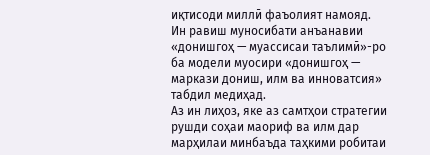иқтисоди миллӣ фаъолият намояд. Ин равиш муносибати анъанавии «донишгоҳ — муассисаи таълимӣ»-ро ба модели муосири «донишгоҳ — маркази дониш, илм ва инноватсия» табдил медиҳад.
Аз ин лиҳоз, яке аз самтҳои стратегии рушди соҳаи маориф ва илм дар марҳилаи минбаъда таҳкими робитаи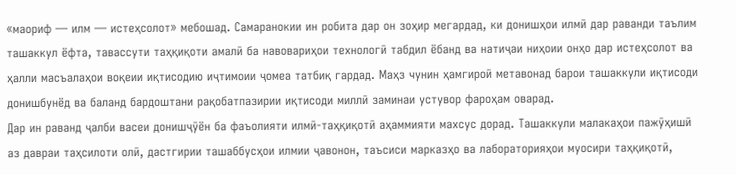«маориф — илм — истеҳсолот» мебошад. Самаранокии ин робита дар он зоҳир мегардад, ки донишҳои илмӣ дар раванди таълим ташаккул ёфта, тавассути таҳқиқоти амалӣ ба навовариҳои технологӣ табдил ёбанд ва натиҷаи ниҳоии онҳо дар истеҳсолот ва ҳалли масъалаҳои воқеии иқтисодию иҷтимоии ҷомеа татбиқ гардад. Маҳз чунин ҳамгироӣ метавонад барои ташаккули иқтисоди донишбунёд ва баланд бардоштани рақобатпазирии иқтисоди миллӣ заминаи устувор фароҳам оварад.
Дар ин раванд ҷалби васеи донишҷӯён ба фаъолияти илмӣ-таҳқиқотӣ аҳаммияти махсус дорад. Ташаккули малакаҳои пажӯҳишӣ аз давраи таҳсилоти олӣ, дастгирии ташаббусҳои илмии ҷавонон, таъсиси марказҳо ва лабораторияҳои муосири таҳқиқотӣ,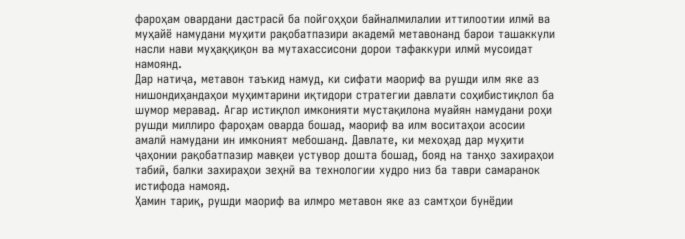фароҳам овардани дастрасӣ ба пойгоҳҳои байналмилалии иттилоотии илмӣ ва муҳайё намудани муҳити рақобатпазири академӣ метавонанд барои ташаккули насли нави муҳаққиқон ва мутахассисони дорои тафаккури илмӣ мусоидат намоянд.
Дар натиҷа, метавон таъкид намуд, ки сифати маориф ва рушди илм яке аз нишондиҳандаҳои муҳимтарини иқтидори стратегии давлати соҳибистиқлол ба шумор меравад. Агар истиқлол имконияти мустақилона муайян намудани роҳи рушди миллиро фароҳам оварда бошад, маориф ва илм воситаҳои асосии амалӣ намудани ин имконият мебошанд. Давлате, ки мехоҳад дар муҳити ҷаҳонии рақобатпазир мавқеи устувор дошта бошад, бояд на танҳо захираҳои табиӣ, балки захираҳои зеҳнӣ ва технологии худро низ ба таври самаранок истифода намояд.
Ҳамин тариқ, рушди маориф ва илмро метавон яке аз самтҳои бунёдии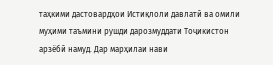таҳкими дастовардҳои Истиқлоли давлатӣ ва омили муҳими таъмини рушди дарозмуддати Тоҷикистон арзёбӣ намуд. Дар марҳилаи нави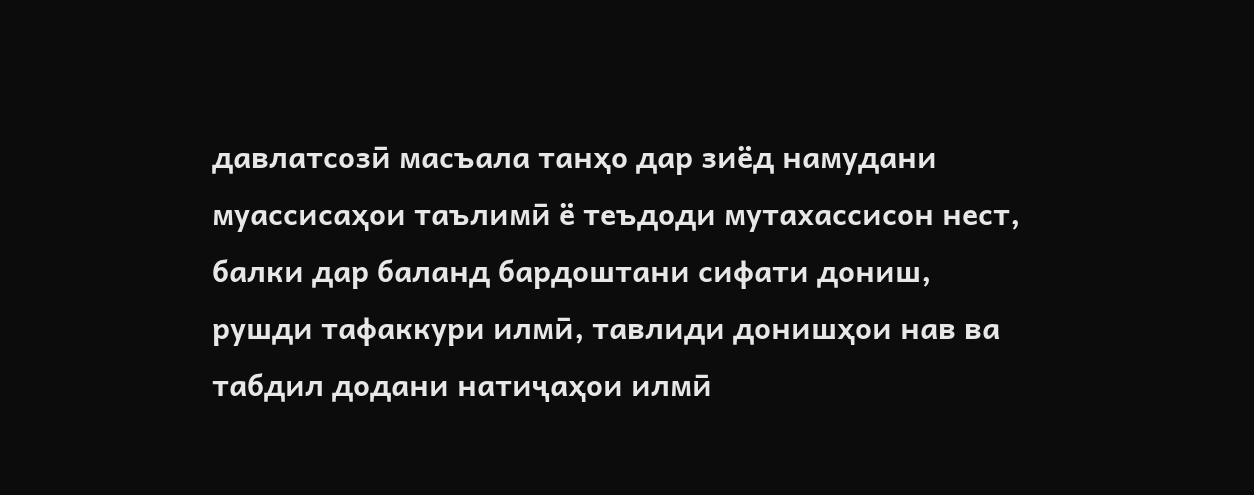давлатсозӣ масъала танҳо дар зиёд намудани муассисаҳои таълимӣ ё теъдоди мутахассисон нест, балки дар баланд бардоштани сифати дониш, рушди тафаккури илмӣ, тавлиди донишҳои нав ва табдил додани натиҷаҳои илмӣ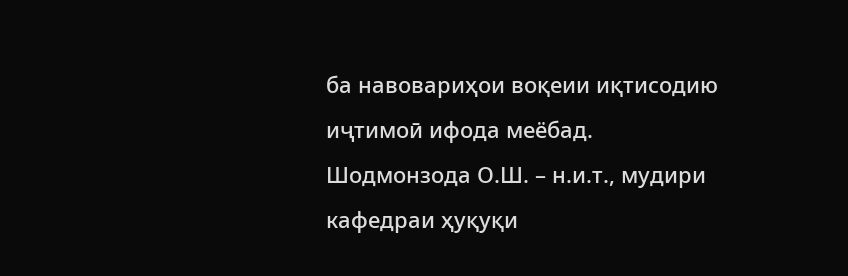ба навовариҳои воқеии иқтисодию иҷтимоӣ ифода меёбад.
Шодмонзода О.Ш. – н.и.т., мудири кафедраи ҳуқуқи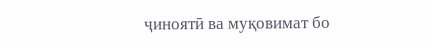ҷиноятӣ ва муқовимат бо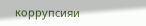коррупсияи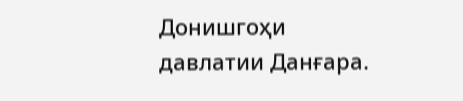Донишгоҳи давлатии Данғара.